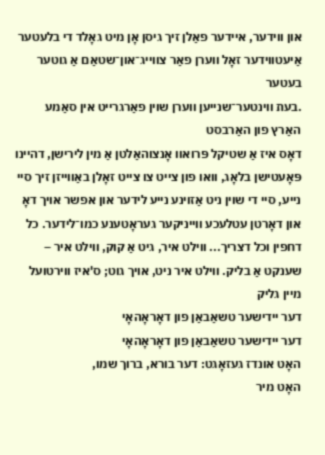און ווידער, איידער פאַלן זיך גיסן אָן מיט גאָלד די בלעטער
אַיעטווידער זאָל ווערן פאַר צווייג־און־שטאַם אַ גוטער בעטער
.בעת ווינטער־שנייען ווערן שוין פאַרגרייט אין סאַמע האַרץ פון האַרבסט
דאָס איז אַ שטיקל פּרואוו אָנצוהאַלטן אַ מין לירישן, דהיינו פּאָעטישן בלאָג, וואו פון צייט צו צייט זאָלן באַווייזן זיך סיי נייע, סיי די שוין ניט אַזוינע נייע לידער און אפשר אויך דאָ און דאָרטן עטלעכע ווייניקער געראָטענע כמו־לידער. כל דחפין וכל דצריך... ווילט איר, גיט אַ קוק, ווילט איר – שענקט אַ בליק. ווילט איר ניט, אויך גוט; ס'איז ווירטועל מיין גליק
דער יידישער טשאַבאַן פון דאָראָהאָי
דער יידישער טשאַבאַן פון דאָראָהאָי
האָט אונדז געזאָגט: דער בורא, ברוך שמו,
האָט מיר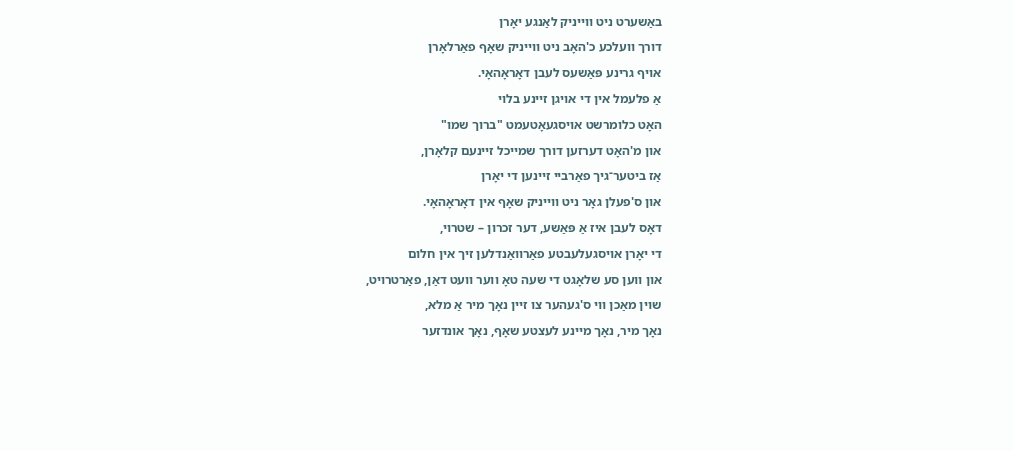באַשערט ניט ווייניק לאַנגע יאָרן
דורך וועלכע כ'האָב ניט ווייניק שאָף פאַרלאָרן
אויף גרינע פּאַשעס לעבן דאָראָהאָי.
אַ פלעמל אין די אויגן זיינע בלוי
האָט כלומרשט אויסגעאָטעמט "ברוך שמו"
און מ'האָט דערזען דורך שמייכל זיינעם קלאָרן,
אַז ביטער־גיך פאַרביי זיינען די יאָרן
און ס'פעלן גאָר ניט ווייניק שאָף אין דאָראָהאָי.
דאָס לעבן איז אַ פּאַשע, דער זכרון – שטרוי,
די יאָרן אויסגעלעבטע פאַרוואַנדלען זיך אין חלום
און ווען סע שלאָגט די שעה טאָ ווער וועט דאַן, פאַרטרויט,
שוין מאַכן ווי ס'געהער צו זיין נאָך מיר אַ מלא,
נאָך מיר, נאָך מיינע לעצטע שאָף, נאָך אונדזער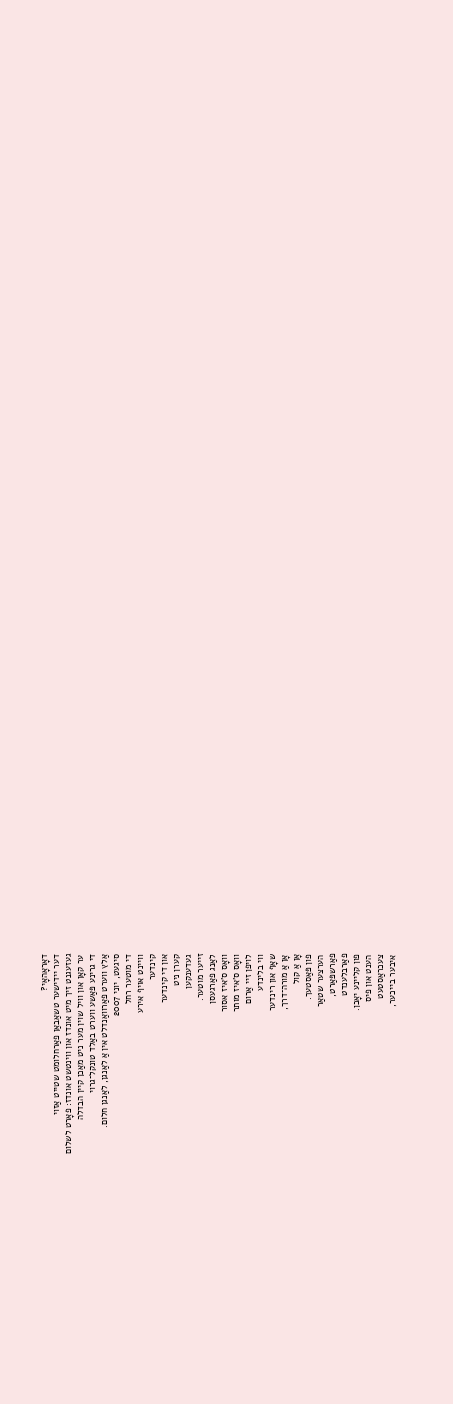דאָראָהאָי?
דער יידישער טשאַבאַן פאַרחלומט שטייט אַזוי
געזעגנט זיך מיט אונדז און ווינטשט אונדז: פאָרט לשלום
ער קאָן און וויל שוין מער ניט מאַכן קיין הבדלה
די גרינע פּאַשע ווערט באַלד טונקל־גרוי
אַלץ ווערט פאַרוואַנדלט אין אַ לאַנגן, לאַנגן חלום.
סיגעט, יוני 2007
די מוטער רחל
וויינט אויף אירע
קינדער
און די קינדער
קערן ניט
געדענקען
זייער מוטער.
לאַנג פאַרגעסן
וואָס ס'איז אסור
וואָס ס'איז מותר
לויפן זיי אַרום
ווי בלינדע
שאָף און רינדער
אָן אַ מורה־דרך,
אָן אַ קול
פון פּאַסטעך.
הערצער שטאַר
פאַרשפּאַרט,
פאַרבלענדט
פון קליינע יאָכן.
הענט און פיס
צעכראַסטעט
איבער בייכער,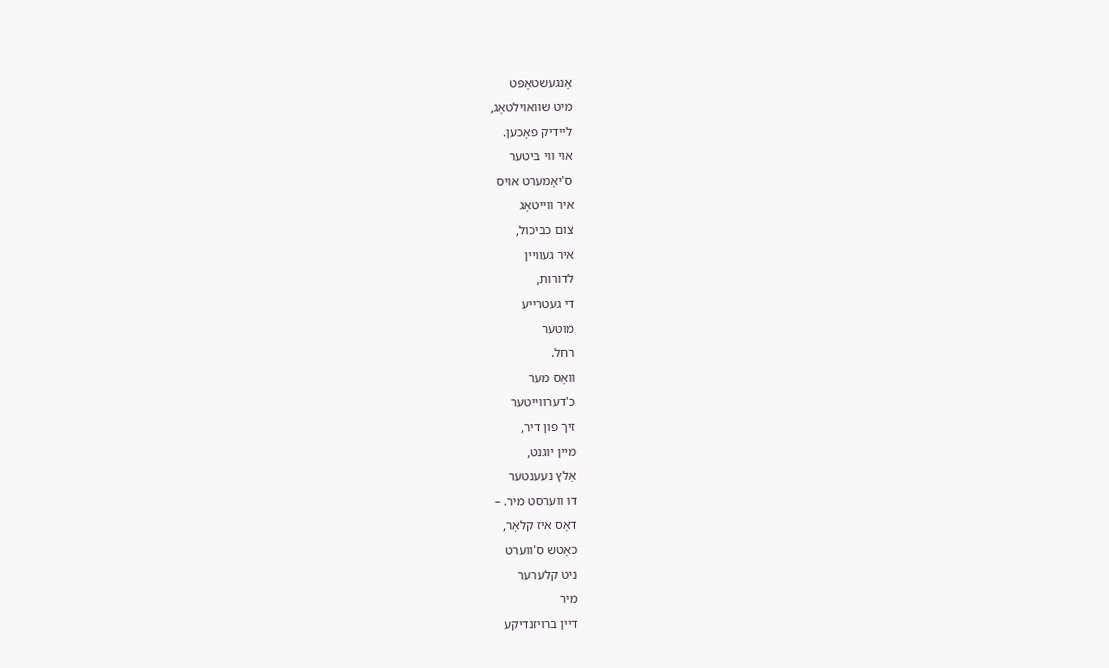אָנגעשטאָפּט
מיט שוואוילטאָג,
ליידיק פאָכען.
אוי ווי ביטער
ס'יאָמערט אויס
איר ווייטאָג
צום כביכול,
איר געוויין
לדורות,
די געטרייע
מוטער
רחל.
וואָס מער
כ'דערווייטער
זיך פון דיר,
מיין יוגנט,
אַלץ נעענטער
דו ווערסט מיר. –
דאָס איז קלאָר,
כאָטש ס'ווערט
ניט קלערער
מיר
דיין ברויזנדיקע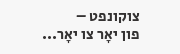צוקונפט –
פון יאָר צו יאָר...